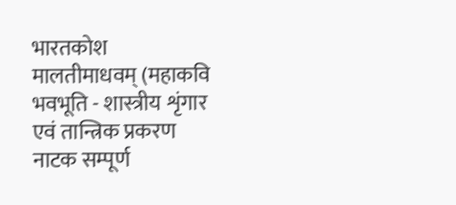भारतकोश
मालतीमाधवम् (महाकवि भवभूति - शास्त्रीय शृंगार एवं तान्त्रिक प्रकरण नाटक सम्पूर्ण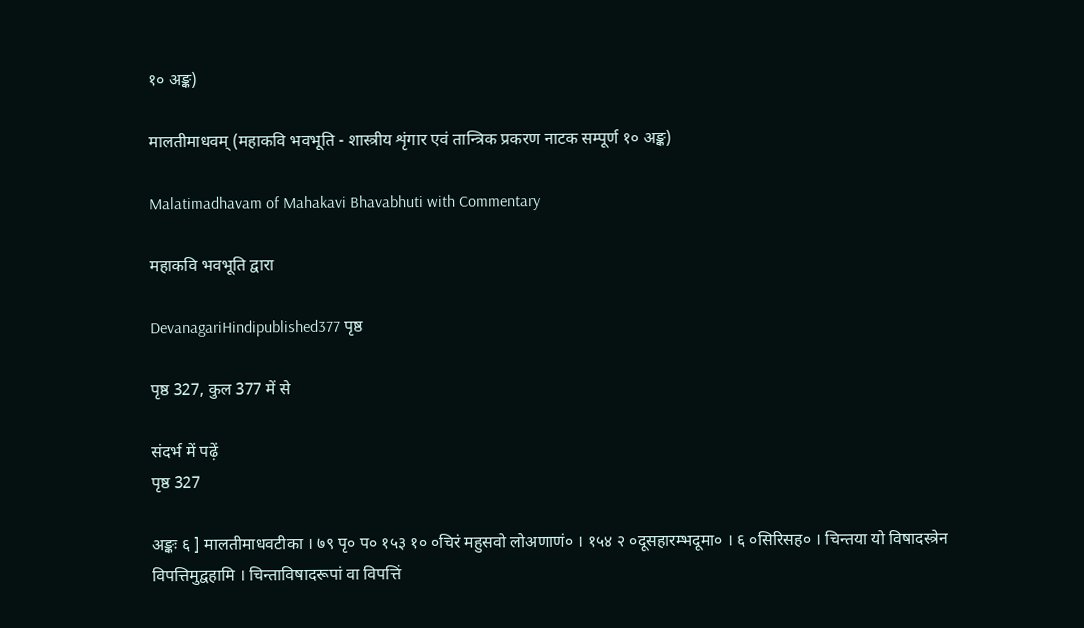१० अङ्क)

मालतीमाधवम् (महाकवि भवभूति - शास्त्रीय शृंगार एवं तान्त्रिक प्रकरण नाटक सम्पूर्ण १० अङ्क)

Malatimadhavam of Mahakavi Bhavabhuti with Commentary

महाकवि भवभूति द्वारा

DevanagariHindipublished377 पृष्ठ

पृष्ठ 327, कुल 377 में से

संदर्भ में पढ़ें
पृष्ठ 327

अङ्कः ६ ] मालतीमाधवटीका । ७९ पृ० प० १५३ १० ०चिरं महुसवो लोअणाणं० । १५४ २ ०दूसहारम्भदूमा० । ६ ०सिरिसह० । चिन्तया यो विषादस्त्रेन विपत्तिमुद्वहामि । चिन्ताविषादरूपां वा विपत्तिं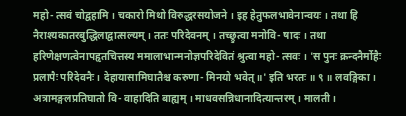महो- त्सवं चोद्वहामि । चकारो मिथो विरुद्धरसयोजने । इह हेतुफलभावेनान्वयः । तथा हि नैराश्यकातरबुद्धिलाद्वात्सल्यम् । ततः परिदेवनम् । तच्छ्रुत्वा मनोवि- षादः । तथा हरिणेक्षणत्वेनापहृतचित्तस्य ममालाभान्मनोज्ञपरिदेवितं श्रुत्वा महो- त्सवः । 'स पुनः क्रन्दनैर्मोहैः प्रलापैः परिदेवनैः । देहायासामिघातैश्च करुणा- मिनयो भवेत् ॥' इति भरतः ॥ ९ ॥ लवङ्गिका । अत्रामङ्गलप्रतिघातो वि- वाहादिति बाह्यम् । माधवसन्निधानादित्यान्तरम् । मालती ।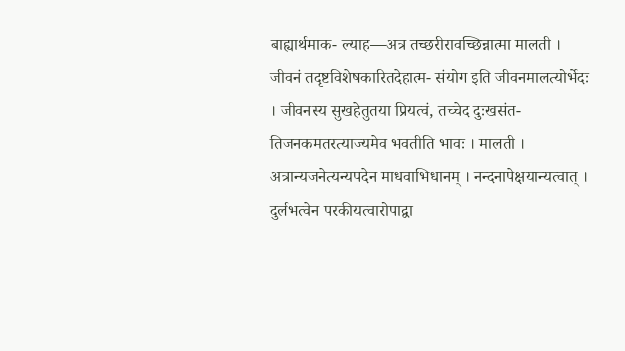बाह्यार्थमाक- ल्याह—अत्र तच्छरीरावच्छिन्नात्मा मालती । जीवनं तदृष्टविशेषकारितदेहात्म- संयोग इति जीवनमालत्योर्भेदः । जीवनस्य सुखहेतुतया प्रियत्वं, तच्चेद दुःखसंत- तिजनकमतरत्याज्यमेव भवतीति भावः । मालती । अत्रान्यजनेत्यन्यपदेन माधवाभिधानम् । नन्दनापेक्षयान्यत्वात् । दुर्लभत्वेन परकीयत्वारोपाद्वा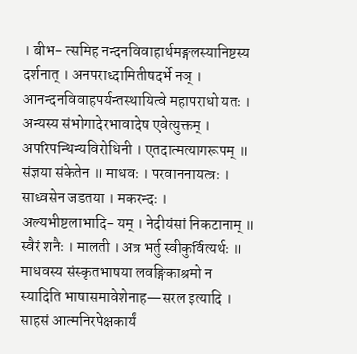। बीभ- त्समिह नन्दनविवाहार्थमङ्गलस्यानिष्टस्य दर्शनात् । अनपराध्दामितीषदर्भे नञ् । आनन्दनविवाहपर्यन्तस्थायित्वे महापराधो यतः । अन्यस्य संभोगादेरभावादेष एवेत्युक्तम् । अपरिपन्थिन्यविरोधिनी । एतदात्मत्यागरूपम् ॥ संज्ञया संकेतेन ॥ माधवः । परवाननायत्त्रः । साध्वसेन जडतया । मकरन्दः । अल्यभीष्टलाभादि- यम् । नेदीयंसां निकटानाम् ॥ स्वैरं शनैः । मालती । अत्र भर्तु स्वीकुर्वित्यर्थः ॥ माधवस्य संस्कृतभाषया लवङ्गिकाश्रमो न स्यादिति भाषासमावेशेनाह—सरल इत्यादि । साहसं आत्मनिरपेक्षकार्यं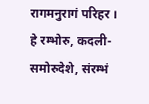रागमनुरागं परिहर । हे रम्भोरु, कदली- समोरुदेशे, संरम्भं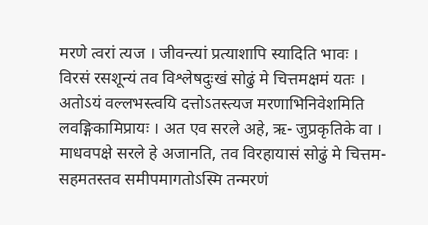मरणे त्वरां त्यज । जीवन्त्यां प्रत्याशापि स्यादिति भावः । विरसं रसशून्यं तव विश्लेषदुःखं सोढुं मे चित्तमक्षमं यतः । अतोऽयं वल्लभस्त्वयि दत्तोऽतस्त्यज मरणाभिनिवेशमिति लवङ्गिकामिप्रायः । अत एव सरले अहे, ऋ- जुप्रकृतिके वा । माधवपक्षे सरले हे अजानति, तव विरहायासं सोढुं मे चित्तम- सहमतस्तव समीपमागतोऽस्मि तन्मरणं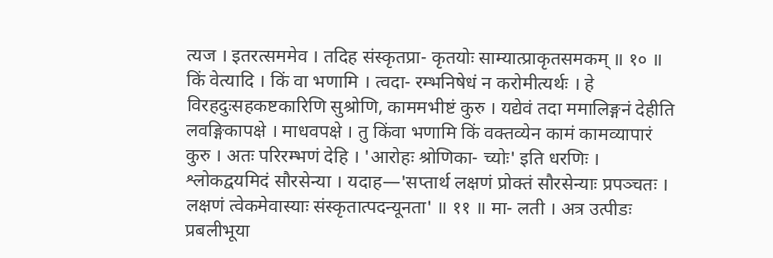त्यज । इतरत्सममेव । तदिह संस्कृतप्रा- कृतयोः साम्यात्प्राकृतसमकम् ॥ १० ॥ किं वेत्यादि । किं वा भणामि । त्वदा- रम्भनिषेधं न करोमीत्यर्थः । हे विरहदुःसहकष्टकारिणि सुश्रोणि, काममभीष्टं कुरु । यद्येवं तदा ममालिङ्गनं देहीति लवङ्गिकापक्षे । माधवपक्षे । तु किंवा भणामि किं वक्तव्येन कामं कामव्यापारं कुरु । अतः परिरम्भणं देहि । 'आरोहः श्रोणिका- च्योः' इति धरणिः । श्लोकद्वयमिदं सौरसेन्या । यदाह—'सप्तार्थ लक्षणं प्रोक्तं सौरसेन्याः प्रपञ्चतः । लक्षणं त्वेकमेवास्याः संस्कृतात्पदन्यूनता' ॥ ११ ॥ मा- लती । अत्र उत्पीडः प्रबलीभूया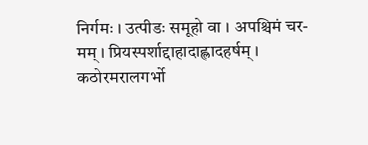निर्गमः । उत्पीडः समूहो वा । अपश्चिमं चर- मम् । प्रियस्पर्शाद्दाहादाह्लादहर्षम् । कठोरमरालगर्भो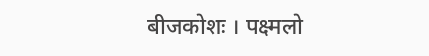बीजकोशः । पक्ष्मलो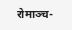रोमाञ्च-